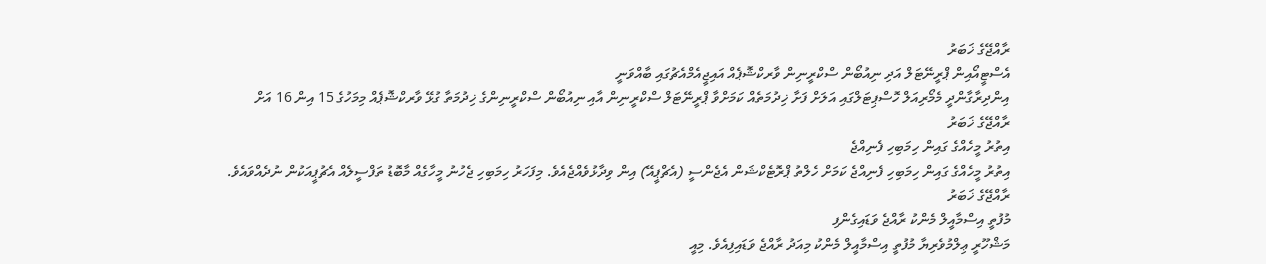ރާއްޖޭގެ ޚަބަރު
އެސްޓީއޯއިން ޕްރީނޭޓަލް އަދި ނިއުބޯން ސްކްރީނިން ވާރކްޝޮޕެއް އައިޖީއެމްއެޗުގައި ބާއްވަނީ
އިންދިރާގާންދީ މެމޯރިއަލް ހޮސްޕިޓަލްގައި އަލަށް ފަށާ ޚިދުމަތެއް ކަމަށްވާ ޕްރީނޭޓަލް ސްކްރީނިން އާއި ނިއުބޯން ސްކްރީނިންގެ ޚިދުމަތާ ގުޅޭ ވާރކްޝޮޕެއް މިމަހުގެ 15 އިން 16 އަށް
ރާއްޖޭގެ ޚަބަރު
އިތުރު މީހެއްގެ ގައިން ހިމަބިހި ފެނިއްޖެ
އިތުރު މީހެއްގެ ގައިން ހިމަބިހި ފެނިއްޖެ ކަމަށް ހެލްތު ޕްރޮޓެކްޝަން އެޖެންސީ (އެޗްޕީއޭ) އިން ވިދާޅުވެއްޖެއެވެ. މިފަހަރު ހިމަބިހި ޖެހުނު މީހާގެއް މާބޮޑު ތަފްސީލެއް އެޗުޕީއަކުން ނުދެއްވައެވެ.
ރާއްޖޭގެ ޚަބަރު
މުފުތީ އިސްމާއީލް މެންކު ރާއްޖެ ވަޑައިގެންފި
މަޝްހޫރީ ޢިލްމުވެރިޔާ މުފުތީ އިސްމާއީލް މެންކު މިއަދު ރާއްޖެ ވަޑައިފިއެވެ. މިއީ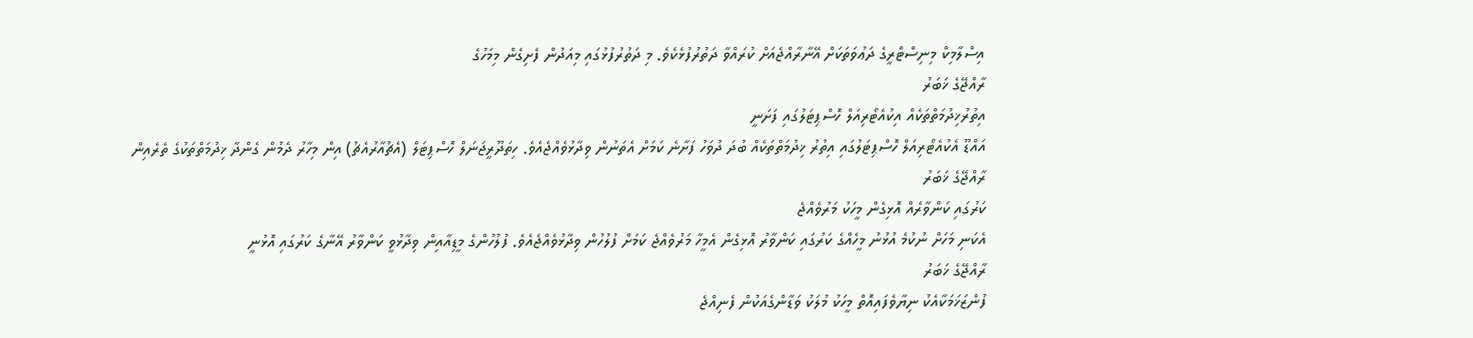އިސްލާމިކް މިނިސްޓްރީގެ ދަޢުވަތަކަށް އޭނާރާއްޖެއަށް ކުރައްވާ ދަތުރުފުޅެކެވެ. މި ދަތުރުފުޅުގައި މިއަދުން ފެށިގެން މިމަހުގެ
ރާއްޖޭގެ ޚަބަރު
އިތުރުޚިދުމަތްތަކެއް އިކުއެޓޯރިއަލް ހޮސްޕިޓަލުގައި ފަށަނީ
އައްޑޫ އެކުއެޓޯރިއަލް ހޮސްޕިޓަލުގައި އިތުރު ޚިދުމަތްތަކެއް ބުދަ ދުވަހު ފަށާނެ ކަމަށް އެތަނުން ވިދާޅުވެއްޖެއެވެ. ހިތަދޫރީޖަނަލް ހޮސްޕިޓަލް (އެޗުއާރުއެޗު) އިން މިހާރު ދެމުން ގެންދާ ޚިދުމަތްތަކުގެ ތެރެއިން
ރާއްޖޭގެ ޚަބަރު
ކަރުގައި ކަންވާރެއް އޮޅިގެން މީހަކު މަރުވެއްޖެ
އެކަނި މަހަށް ނުކުމެ އުޅުނު މީހެއްގެ ކަރުގައި ކަންވާރު އޮޅިގެން އެމީހާ މަރުވެއްޖެ ކަމަށް ފުލުހުން ވިދާޅުވެއްޖެއެވެ. ފުލުހުންގެ މީޑިއާއިން ވިދާޅުވީ ކަންވާރު އޭނާގެ ކަރުގައި އޮޅުނީ
ރާއްޖޭގެ ޚަބަރު
ފުންޒަޚަމަކާއެކު ނިޔާވެފައިއޮތް މީހަކު މުލަކު ވަޑާންގެއަކުން ފެނިއްޖެ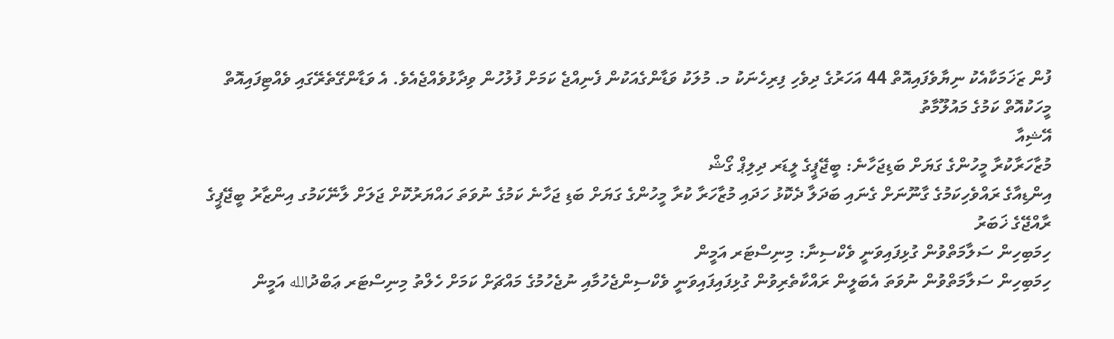ފުން ޒަޚަމަކާއެކު ނިޔާވެފައިއޮތް 44 އަހަރުގެ ދިވެހި ފިރިހެނަކު މ. މުލަކު ވަޑާންގެއަކުން ފެނިއްޖެ ކަމަށް ފުލުހުން ވިދާޅުވެއްޖެއެވެ. އެ ވަޑާންގޭތެރޭގައި ވެއްޓިފައިއޮތް މީހަކުއޮތް ކަމުގެ މައުލޫމާތު
އޭޝިއާ
މުޒާހަރާކުރާ މީހުންގެ ގަޔަށް ބަޑިޖަހާނެ: ބީޖޭޕީގެ ލީޑަރ ދިލިޕް ގޯޝް
އިންޑިއާގެ ރައްވެހިކަމުގެ ގާނޫނަށް ގެނައި ބަދަލާ ދެކޮޅު ހަދައި މުޒާހަރާ ކުރާ މީހުންގެ ގަޔަށް ބަޑި ޖަހާނެ ކަމުގެ ނުވަތަ ހައްޔަރުކޮށް ޖަލަށް ލާނޭކަމުގ އިންޒާރު ބީޖޭޕީގެ
ރާއްޖޭގެ ޚަބަރު
ހިމަބިހިން ސަލާމަތްވުން ގުޅިފައިވަނީ ވެކްސިނާ: މިނިސްޓަރ އަމީން
ހިމަބިހިން ސަލާމަތްވުން ނުވަތަ އެބަލީން ރައްކާތެރިވުން ގުޅިފައިފައިވަނީ ވެކްސިންޖެހުމާއި ނުޖެހުމުގެ މައްޗަށް ކަމަށް ހެލްތު މިނިސްޓަރ ޢަބްދުالله އަމީން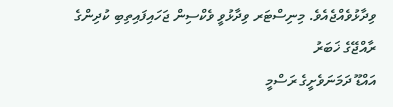ވިދާޅުވެއްޖެއެވެ. މިނިސްޓަރ ވިދާޅުވީ ވެކްސިން ޖަހައިފައިތިބި ކުދިންގެ
ރާއްޖޭގެ ޚަބަރު
އައްޑޫ ދަމަނަވެށީގެ ރަސްމީ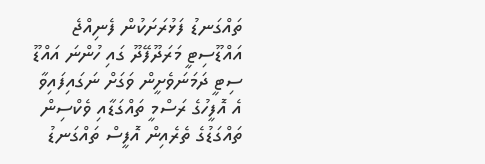ތައްގަނޑު ފަޅުރަށަކުން ފެނިއްޖެ
އައްޑޫސިޓީ މަރަދޫފޭދޫ ގައި ހުންނަ އައްޑޫ ސިޓީ ދަމަނަވެށީން ވަގަށް ނަގައިފައިވާ އެ އޮފީހުގެ ރަސްމީ ތައްގަޑާއި ވެކްސިން ތައްގަޑުގެ ތެރެއިން އޮފީސް ތައްގަނޑު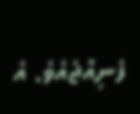ފެނިއްޖެއެވެ. އެ